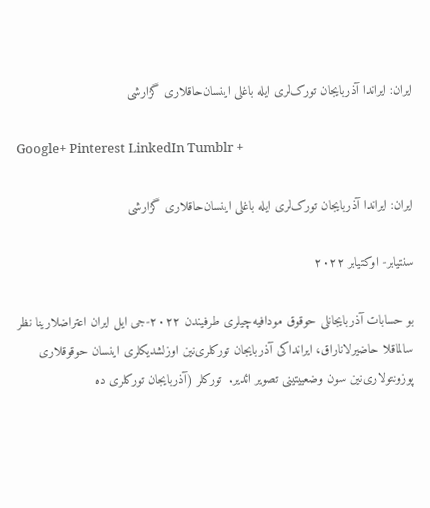ایران: ایراندا آذربایجان تورک‌لری ایله باغلی اینسان‌حاقلاری گزارشی

Google+ Pinterest LinkedIn Tumblr +

ایران: ایراندا آذربایجان تورک‌لری ایله باغلی اینسان‌حاقلاری گزارشی

سنتیابر- اوکتیابر ۲۰۲۲

بو حسابات آذربایجانلی حوقوق مودافیه‌چیلری طرفیندن ۲۰۲۲-جی ایل ایران اعتراضلارینا نظر سالماقلا حاضیرلاناراق، ایرانداکی آذربایجان تورکلری‌نین اوزلشدیکلری اینسان حوقوقلاری پوزونتولاری‌نین سون وضعییتینی تصویر ائدیر.  تورکلر (آذربایجان تورکلری ده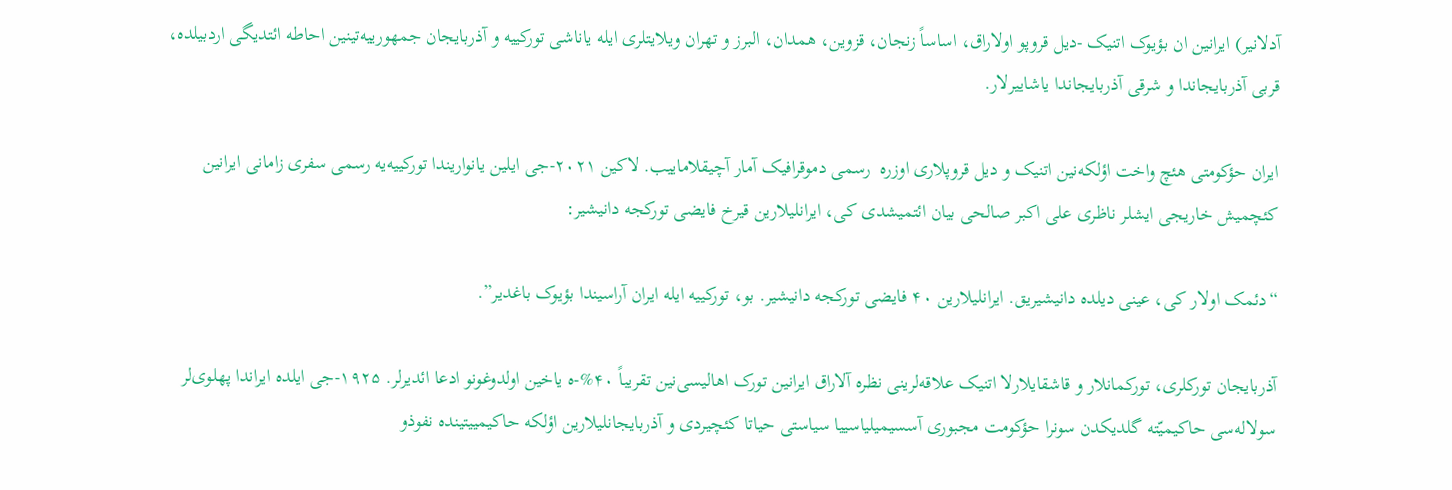آدلانیر) ایرانین ان بؤیوک اتنیک -دیل قروپو اولاراق، اساساً زنجان، قزوین، همدان، البرز و تهران ویلایتلری ایله یاناشی تورکییه و آذربایجان جمهورییه‌تینین احاطه‌‌‌ ائتدیگی اردبیلده، قربی آذربایجاندا و شرقی آذربایجاندا یاشاییرلار.

ایران حؤکومتی هئچ واخت اؤلکه‌نین اتنیک و دیل قروپلاری اوزره  رسمی دموقرافیک آمار آچیقلاماییب. لاکین ۲۰۲۱-جی ایلین یانواریندا تورکییه‌یه رسمی سفری زامانی ایرانین کئچمیش خاریجی ایشلر ناظری علی اکبر صالحی بیان ائتمیشدی کی، ایرانلیلارین قیرخ فایضی تورکجه دانیشیر:

“دئمک اولار کی، عینی دیلده دانیشیریق. ایرانلیلارین ۴۰ فایضی تورکجه دانیشیر. بو، تورکییه ایله ایران آراسیندا بؤیوک باغدیر”.

آذربایجان تورکلری، تورکمانلار و قاشقایلارلا اتنیک علاقه‌‌‌لرینی نظره آلاراق ایرانین تورک اهالیسی‌نین تقریباً ۴۰%-ه یاخین اولدوغونو ادعا ائدیرلر. ۱۹۲۵-جی ایلده ایراندا پهلوی‌لر سولاله‌سی حاکیميّته گلدیکدن سونرا حؤکومت مجبوری آسسیمیلیاسییا سیاستی حیاتا کئچیردی و آذربایجانلیلارین اؤلکه حاکیميیتینده نفوذو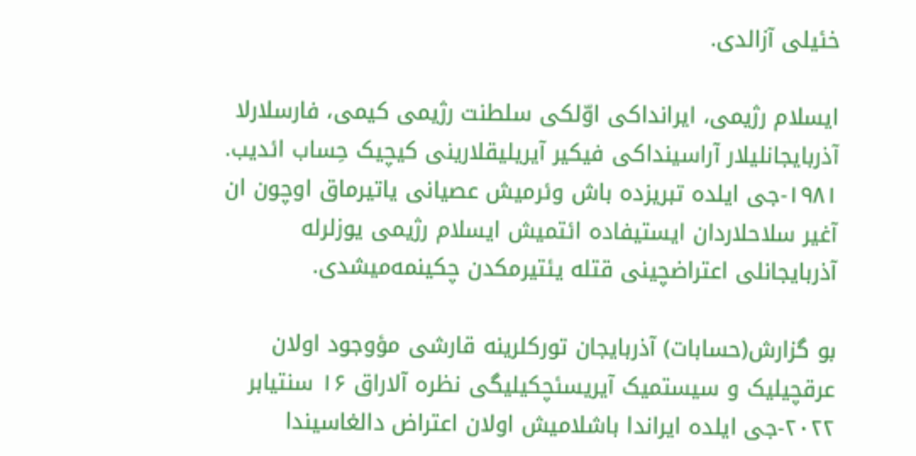خئیلی آزالدی.

ایسلام رژیمی، ایرانداکی اوّلکی سلطنت رژیمی کیمی، فارسلارلا آذربایجانلیلار آراسینداکی فیکیر آیریلیقلارینی کیچیک حِساب ائدیب. ۱۹۸۱-جی ایلده تبریزده باش وئرمیش عصیانی یاتیرماق اوچون ان آغیر سلاحلاردان ایستیفاده ائتمیش ایسلام رژیمی یوزلرله آذربایجانلی اعتراضچینی قتله یئتیرمکدن چکینمه‌میشدی.

بو گزارش(حسابات) آذربایجان تورکلرینه قارشی مؤوجود اولان عرقچیلیک و سیستمیک آیریسئچکیلیگی نظره آلاراق ۱۶ سنتیابر ۲۰۲۲-جی ایلده ایراندا باشلامیش اولان اعتراض دالغاسیندا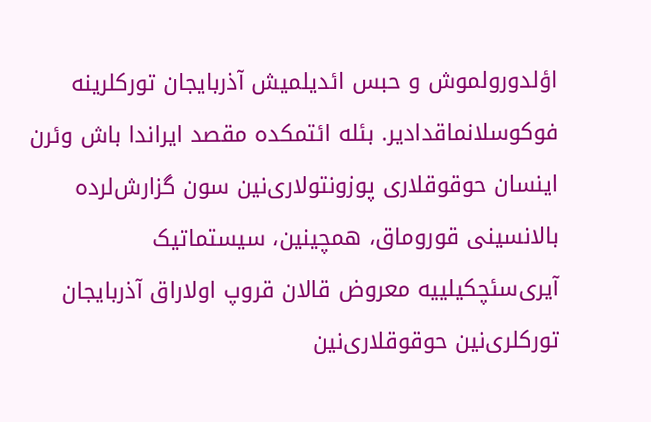اؤلدورولموش و حبس ائدیلمیش آذربایجان تورکلرینه فوکوسلانماقدادیر. بئله ائتمکده مقصد ایراندا باش وئرن اینسان حوقوقلاری پوزونتولاری‌نین سون گزارش‌لرده بالانسینی قوروماق، همچینین، سیستماتیک آیری‌سئچکیلییه معروض قالان قروپ اولاراق آذربایجان تورکلری‌نین حوقوقلاری‌نین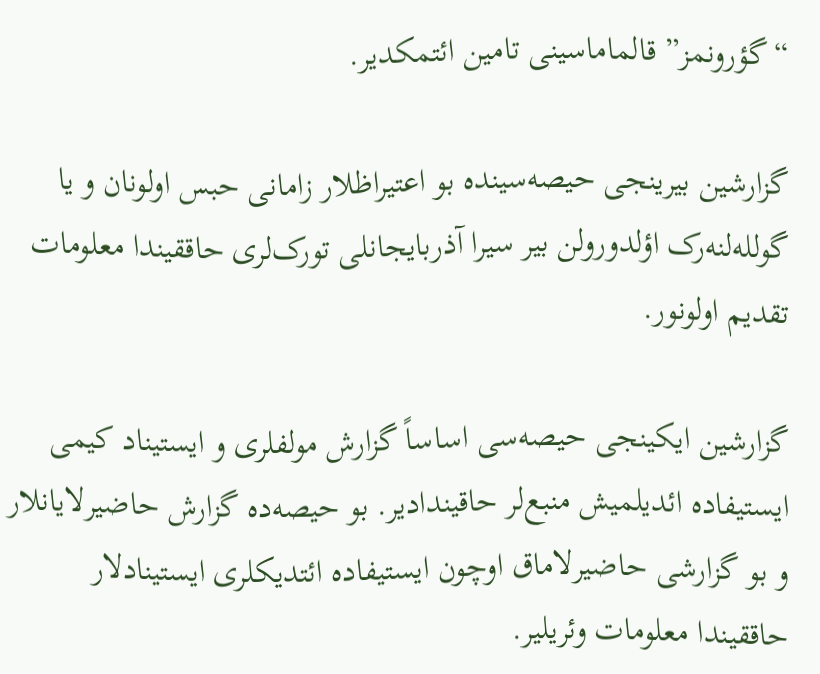“گؤرونمز” قالماماسینی تامین ائتمکدیر.

گزارشین بیرینجی حیصه‌‌‌سینده بو اعتیراظلار زامانی حبس اولونان و یا گولله‌لنه‌رک اؤلدورولن بیر سیرا آذربایجانلی تورک‌لری حاققیندا معلومات تقدیم اولونور.

گزارشین ایکینجی حیصه‌‌‌سی اساساً گزارش مولفلری و ایستیناد کیمی ایستیفاده ائدیلمیش منبع‌لر حاقیندادیر. بو حیصه‌‌‌ده گزارش حاضیرلایانلار و بو گزارشی حاضیرلاماق اوچون ایستیفاده ائتدیکلری ایستینادلار حاققیندا معلومات وئریلیر.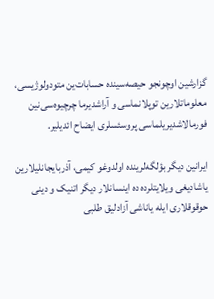گزارشین اوچونجو حیصه‌‌‌سینده حسابات‌ین متودولوژیسی، معلوماتلارین توپلانماسی و آراشدیرما چرچیوه‌سی‌نین فورمالاشدیریلماسی پروسئسلری ایضاح ائدیلیر.

ایرانین دیگر بؤلگه‌لرینده اولدوغو کیمی، آذربایجانلیلارین یاشادیغی ویلایتلرده ده اینسانلار دیگر اتنیک و دینی حوقوقلاری ایله یاناشی آزادلیق طلبی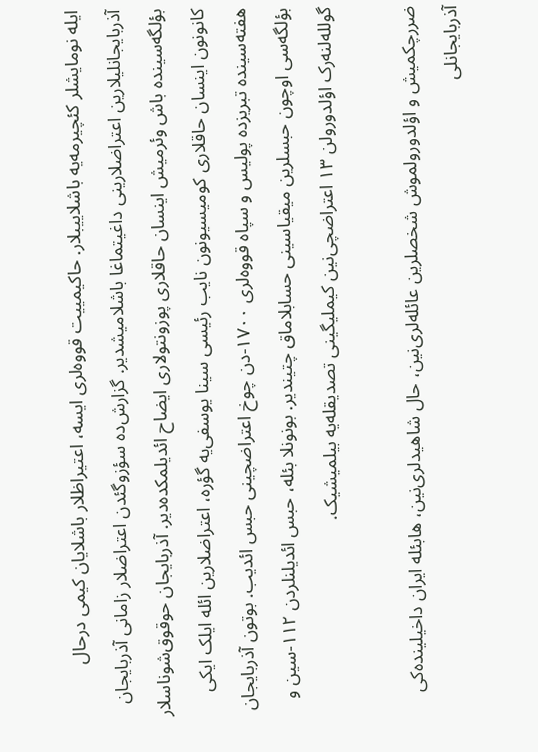ایله نومایشلر کئچیرمه‌یه باشلاییبلار. حاکیميیت قووه‌لری ایسه، اعتیراظلار باشلایان کیمی درحال آذربایجانلیلارین اعتراضلارینی داغیتماغا باشلامیشدیر. گزارش‌ده سؤزوگئدن اعتراضلار زامانی آذربایجان بؤلگه‌سینده باش وئرمیش اینسان حاقلاری پوزونتولاری ایضاح ائدیلمکده‌دیر. آذربایجان حوقوق‌شوناسلار کانونون اینسان حاقلاری کومیسیونون نایب رئیسی سینا یوسفی‌یه گؤره، اعتراضلارین ائله ایلک ایکی هفته‌سینده تبریزده پولیس و سپاه قووه‌لری ۱۷۰۰-دن چوخ اعتراضچینی حبس ائدیب. بوتون آذربایجان بؤلگه‌سی اوچون حبسلرین میقیاسینی حسابلاماق چتیندیر. بونونلا بئله، حبس ائدیلنلردن ۱۱۲-سین و گولله‌لنه‌رک اؤلدورولن ۱۳ اعتراضچی‌نین کیملیگینی تصدیقله‌یه بیلمیشیک.

ضررچکمیش و اؤلدورولموش شخصلرین عائله‌‌‌لری‌نین، حال شاهیدلری‌نین، هابئله ایران داخیلینده‌کی آذربایجانلی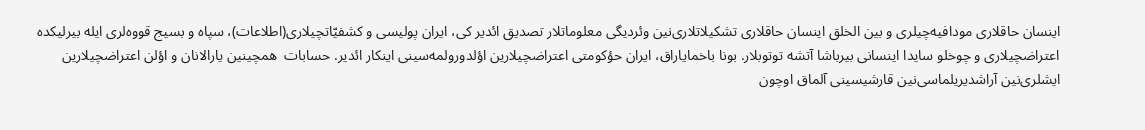اینسان حاقلاری مودافیه‌چیلری و بین الخلق اینسان حاقلاری تشکیلاتلاری‌نین وئردیگی معلوماتلار تصدیق ائدیر کی، ایران پولیسی و کشفيّاتچیلاری(اطلاعات)، سپاه و بسیج قووه‌لری ایله بیرلیکده اعتراضچیلاری و چوخلو سایدا اینسانی بیرباشا آتشه توتوبلار. بونا باخمایاراق، ایران حؤکومتی اعتراضچیلارین اؤلدورولمه‌سینی اینکار ائدیر. حسابات  همچینین یارالانان و اؤلن اعتراضچیلارین ایشلری‌نین آراشدیریلماسی‌نین قارشیسینی آلماق اوچون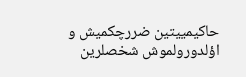حاکیميیتین ضررچکمیش و اؤلدورولموش شخصلرین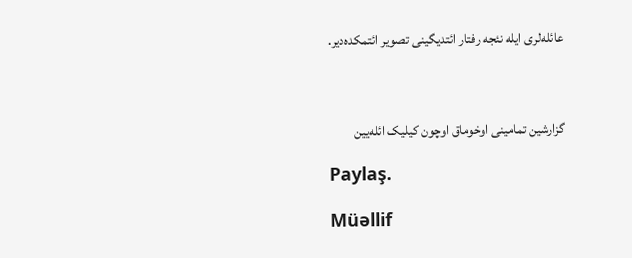عائله‌‌‌لری ایله نئجه رفتار ائتدیگینی تصویر ائتمکده‌دیر.



گزارشین تمامینی اوخوماق اوچون کیلیک ائله‌یین

Paylaş.

Müəllif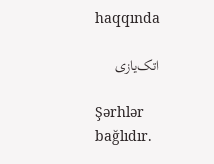haqqında

اتک‌یازی

Şərhlər bağlıdır.